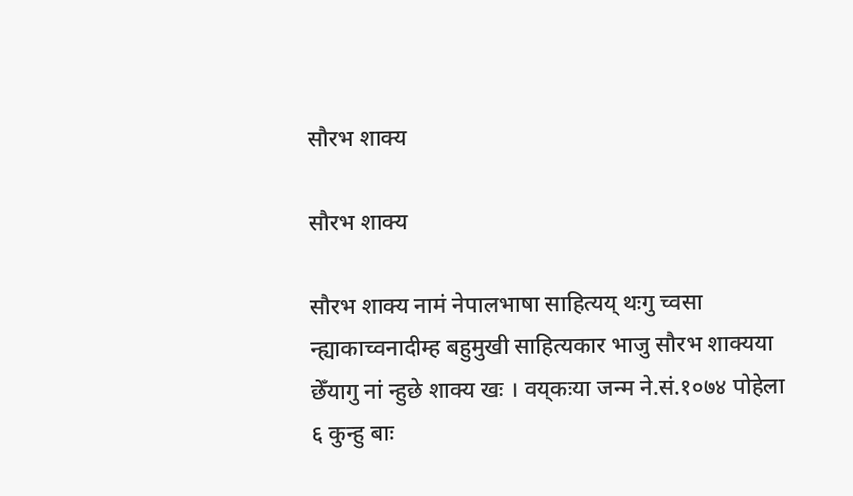सौरभ शाक्य

सौरभ शाक्य

सौरभ शाक्य नामं नेपालभाषा साहित्यय् थःगु च्वसा न्ह्याकाच्वनादीम्ह बहुमुखी साहित्यकार भाजु सौरभ शाक्यया छेँयागु नां न्हुछे शाक्य खः । वय्‌कःया जन्म ने.सं.१०७४ पोहेला ६ कुन्हु बाः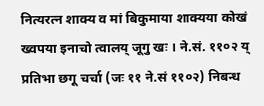नित्यरत्न शाक्य व मां बिकुमाया शाक्यया कोखं ख्वपया इनाचो त्वालय् जूगु खः । ने.सं. ११०२ य् प्रतिभा छगू चर्चा (जः ११ ने.सं ११०२) निबन्ध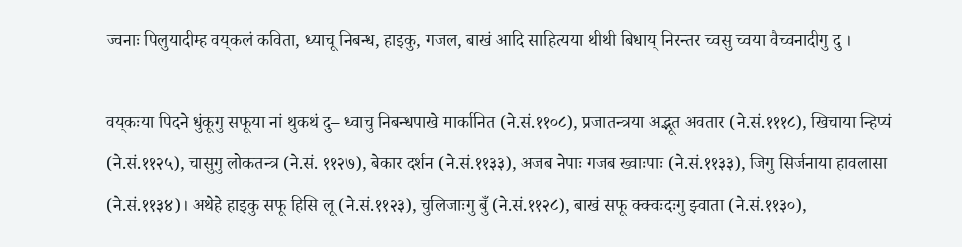ज्वनाः पिलुयादीम्ह वय्‌कलं कविता, ध्याचू निबन्ध, हाइकु, गजल, बाखं आदि साहित्यया थीथी बिधाय् निरन्तर च्वसु च्वया वैच्वनादीगु दु ।

वय्‌कःया पिदने धुंकूगु सफूया नां थुकथं दु– ध्वाचु निबन्धपाखे मार्कानित (ने.सं.११०८), प्रजातन्त्रया अद्भूत अवतार (ने.सं.१११८), खिचाया न्हिप्यं (ने.सं.११२५), चासुगु लोकतन्त्र (ने.सं. ११२७), बेकार दर्शन (ने.सं.११३३), अजब नेपाः गजब ख्वाःपाः (ने.सं.११३३), जिगु सिर्जनाया हावलासा (ने.सं.११३४)। अथेहे हाइकु सफू हिसि लू (ने.सं.११२३), चुलिजाःगु बुँ (ने.सं.११२८), बाखं सफू क्क्वःदःगु झ्वाता (ने.सं.११३०),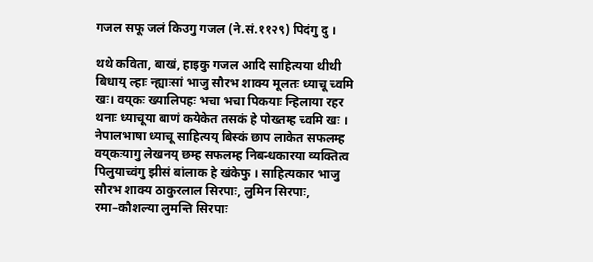गजल सफू जलं किउगु गजल (ने.सं.११२९) पिदंगु दु ।

थथे कविता, बाखं, हाइकु गजल आदि साहित्यया थीथी बिधाय् ल्हाः न्ह्याःसां भाजु सौरभ शाक्य मूलतः ध्याचू च्वमि खः। वय्‌कः ख्यालिपहः भचा भचा पिकयाः न्हिलाया रहर थनाः ध्याचूया बाणं कयेकेत तसकं हे पोख्तम्ह च्वमि खः । नेपालभाषा ध्याचू साहित्यय् बिस्कं छाप लाकेत सफलम्ह वय्‌कःयागु लेखनय् छम्ह सफलम्ह निबन्धकारया व्यक्तित्व पिलुयाच्वंगु झीसं बांलाक हे खंकेफु । साहित्यकार भाजु सौरभ शाक्य ठाकुरलाल सिरपाः, लुमिन सिरपाः, रमा–कौशल्या लुमन्ति सिरपाः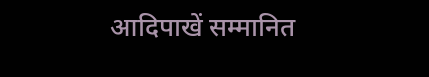आदिपाखें सम्मानित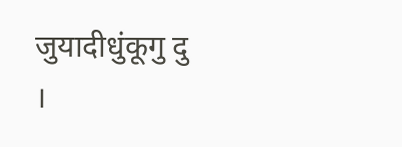जुयादीधुंकूगु दु ।